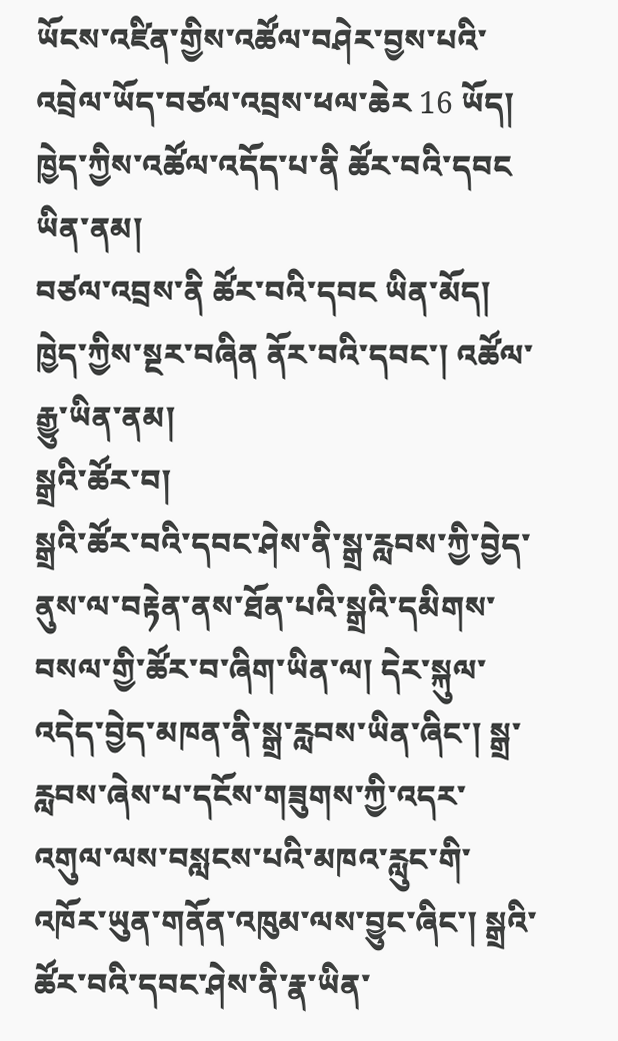ཡོངས་འཛིན་གྱིས་འཚོལ་བཤེར་བྱས་པའི་འབྲེལ་ཡོད་བཙལ་འབྲས་ཕལ་ཆེར 16 ཡོད།
ཁྱེད་ཀྱིས་འཚོལ་འདོད་པ་ནི ཚོར་བའི་དབང ཡིན་ནམ།
བཙལ་འབྲས་ནི ཚོར་བའི་དབང ཡིན་མོད། ཁྱེད་ཀྱིས་སྔར་བཞིན ནོར་བའི་དབང་། འཚོལ་རྒྱུ་ཡིན་ནམ།
སྒྲའི་ཚོར་བ།
སྒྲའི་ཚོར་བའི་དབང་ཤེས་ནི་སྒྲ་རླབས་ཀྱི་བྱེད་ནུས་ལ་བརྟེན་ནས་ཐོན་པའི་སྒྲའི་དམིགས་བསལ་གྱི་ཚོར་བ་ཞིག་ཡིན་ལ། དེར་སྐུལ་འདེད་བྱེད་མཁན་ནི་སྒྲ་རླབས་ཡིན་ཞིང་། སྒྲ་རླབས་ཞེས་པ་དངོས་གཟུགས་ཀྱི་འདར་འགུལ་ལས་བསླངས་པའི་མཁའ་རླུང་གི་འཁོར་ཡུན་གནོན་འཁུམ་ལས་བྱུང་ཞིང་། སྒྲའི་ཚོར་བའི་དབང་ཤེས་ནི་རྣ་ཡིན་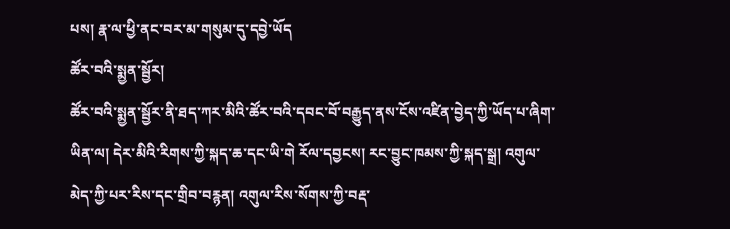པས། རྣ་ལ་ཕྱི་ནང་བར་མ་གསུམ་དུ་དབྱེ་ཡོད
ཚོར་བའི་སྨྱན་སྦྱོར།
ཚོར་བའི་སྨྱན་སྦྱོར་ནི་ཐད་ཀར་མིའི་ཚོར་བའི་དབང་བོ་བརྒྱུད་ནས་ངོས་འཛིན་བྱེད་ཀྱི་ཡོད་པ་ཞིག་ཡིན་ལ། དེར་མིའི་རིགས་ཀྱི་སྐད་ཆ་དང་ཡི་གེ རོལ་དབྱངས། རང་བྱུང་ཁམས་ཀྱི་སྐད་སྒྲ། འགུལ་མེད་ཀྱི་པར་རིས་དང་གྲིབ་བརྙན། འགུལ་རིས་སོགས་ཀྱི་བརྡ་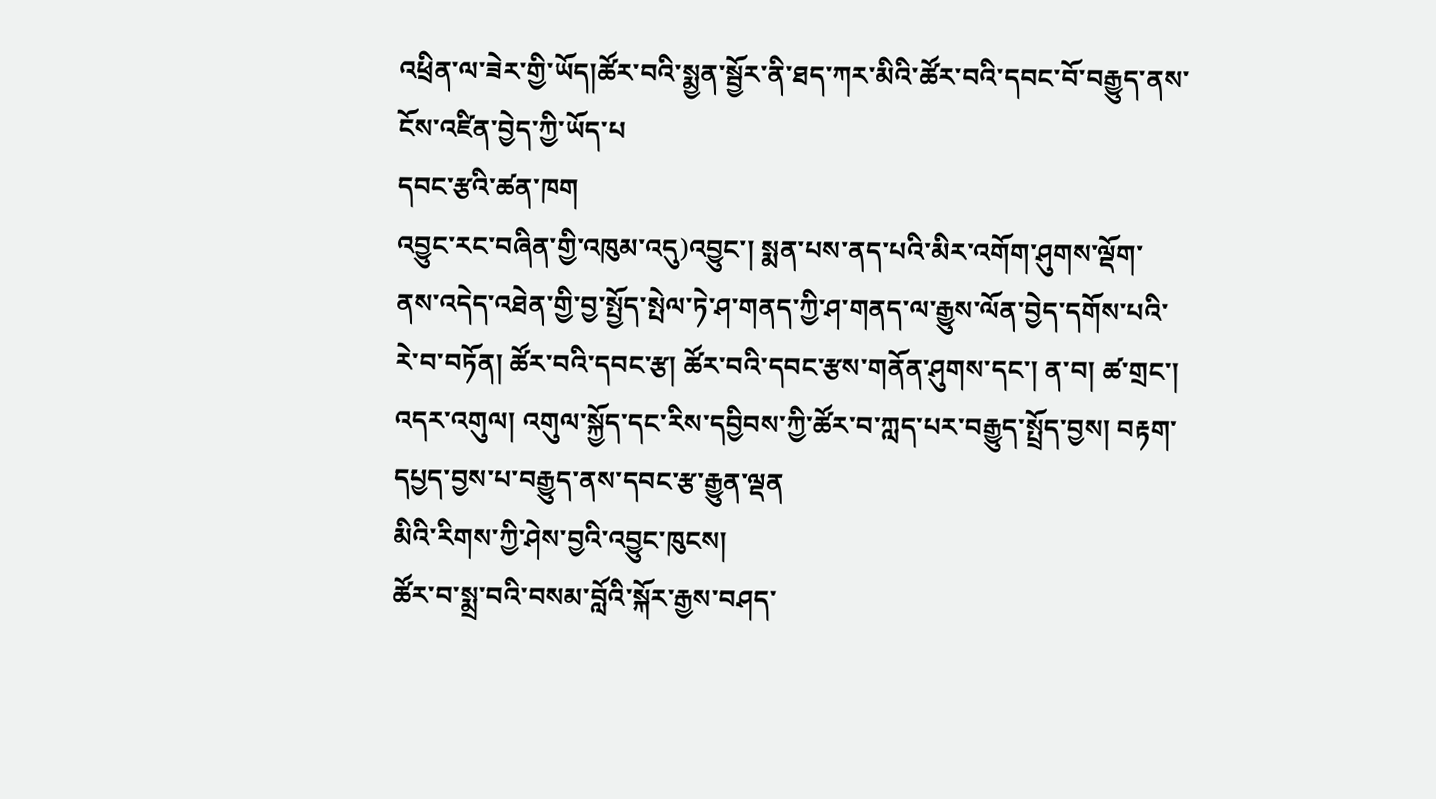འཕྲིན་ལ་ཟེར་གྱི་ཡོད།ཚོར་བའི་སྨྱན་སྦྱོར་ནི་ཐད་ཀར་མིའི་ཚོར་བའི་དབང་བོ་བརྒྱུད་ནས་ངོས་འཛིན་བྱེད་ཀྱི་ཡོད་པ
དབང་རྩའི་ཚན་ཁག
འབྱུང་རང་བཞིན་གྱི་འཁུམ་འདུ)འབྱུང་། སྨན་པས་ནད་པའི་མིར་འགོག་ཤུགས་ལྡོག་ནས་འདེད་འཐེན་གྱི་བྱ་སྤྱོད་སྤེལ་ཏེ་ཤ་གནད་ཀྱི་ཤ་གནད་ལ་རྒྱུས་ལོན་བྱེད་དགོས་པའི་རེ་བ་བཏོན། ཚོར་བའི་དབང་རྩ། ཚོར་བའི་དབང་རྩས་གནོན་ཤུགས་དང་། ན་བ། ཚ་གྲང་། འདར་འགུལ། འགུལ་སྐྱོད་དང་རིས་དབྱིབས་ཀྱི་ཚོར་བ་ཀླད་པར་བརྒྱུད་སྤྲོད་བྱས། བརྟག་དཔྱད་བྱས་པ་བརྒྱུད་ནས་དབང་རྩ་རྒྱུན་ལྡན
མིའི་རིགས་ཀྱི་ཤེས་བྱའི་འབྱུང་ཁུངས།
ཚོར་བ་སྨྲ་བའི་བསམ་བློའི་སྐོར་རྒྱས་བཤད་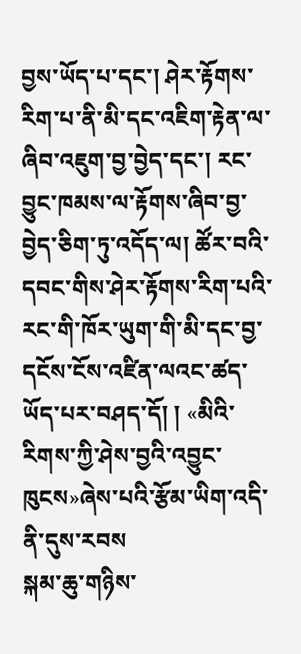བྱས་ཡོད་པ་དང་། ཤེར་རྟོགས་རིག་པ་ནི་མི་དང་འཇིག་རྟེན་ལ་ཞིབ་འཇུག་བྱ་བྱེད་དང་། རང་བྱུང་ཁམས་ལ་རྟོགས་ཞིབ་བྱ་བྱེད་ཅིག་ཏུ་འདོད་ལ། ཚོར་བའི་དབང་གིས་ཤེར་རྟོགས་རིག་པའི་རང་གི་ཁོར་ཡུག་གི་མི་དང་བྱ་དངོས་ངོས་འཛིན་ལའང་ཚད་ཡོད་པར་བཤད་དོ། ། «མིའི་རིགས་ཀྱི་ཤེས་བྱའི་འབྱུང་ཁུངས»ཞེས་པའི་རྩོམ་ཡིག་འདི་ནི་དུས་རབས
སྐམ་ཆུ་གཉིས་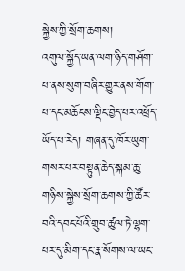སྐྱེས་ཀྱི་སྲོག་ཆགས།
འགུལ་སྐྱོད་ཡན་ལག་ཉིད་གཤོག་པ་ནས་སུག་བཞིར་གྱུར་ནས་གོག་པ་དང་མཆོངས་ལྡིང་བྱེད་པར་འཕྲོད་ཡོད་པ་རེད། གཞན་དུ་ཁོར་ཡུག་གསར་པར་བསྟུན་ཆེད་སྐམ་ཆུ་གཉིས་སྐྱེས་སྲོག་ཆགས་ཀྱི་ཚོར་བའི་དབང་པོའི་གྲུབ་ཚུལ་ཏེ་ལྷག་པར་དུ་མིག་དང་རྣ་སོགས་ལ་ཡང་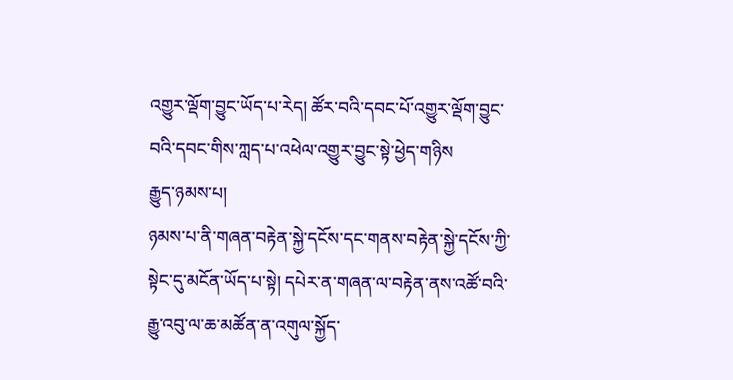འགྱུར་ལྡོག་བྱུང་ཡོད་པ་རེད། ཚོར་བའི་དབང་པོ་འགྱུར་ལྡོག་བྱུང་བའི་དབང་གིས་ཀླད་པ་འཕེལ་འགྱུར་བྱུང་སྟེ་ཕྱེད་གཉིས
རྒྱུད་ཉམས་པ།
ཉམས་པ་ནི་གཞན་བརྟེན་སྐྱེ་དངོས་དང་གནས་བརྟེན་སྐྱེ་དངོས་ཀྱི་སྟེང་དུ་མངོན་ཡོད་པ་སྟེ། དཔེར་ན་གཞན་ལ་བརྟེན་ནས་འཚོ་བའི་རྒྱུ་འབུ་ལ་ཆ་མཚོན་ན་འགུལ་སྐྱོད་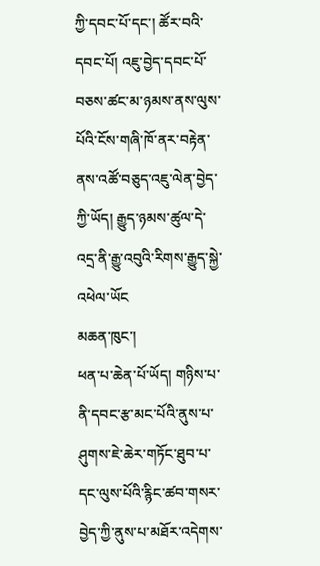ཀྱི་དབང་པོ་དང་། ཚོར་བའི་དབང་པོ། འཇུ་བྱེད་དབང་པོ་བཅས་ཚང་མ་ཉམས་ནས་ལུས་པོའི་ངོས་གཞི་ཁོ་ནར་བརྟེན་ནས་འཚོ་བཅུད་འཇུ་ལེན་བྱེད་ཀྱི་ཡོད། རྒྱུད་ཉམས་ཚུལ་དེ་འདྲ་ནི་རྒྱུ་འབུའི་རིགས་རྒྱུད་སྐྱེ་འཕེལ་ཡོང
མཆན་ཁུང་།
ཕན་པ་ཆེན་པོ་ཡོད། གཉིས་པ་ནི་དབང་རྩ་མང་པོའི་ནུས་པ་ཤུགས་ཇེ་ཆེར་གཏོང་ཐུབ་པ་དང་ལུས་པོའི་རྙིང་ཚབ་གསར་བྱེད་ཀྱི་ནུས་པ་མཐོར་འདེགས་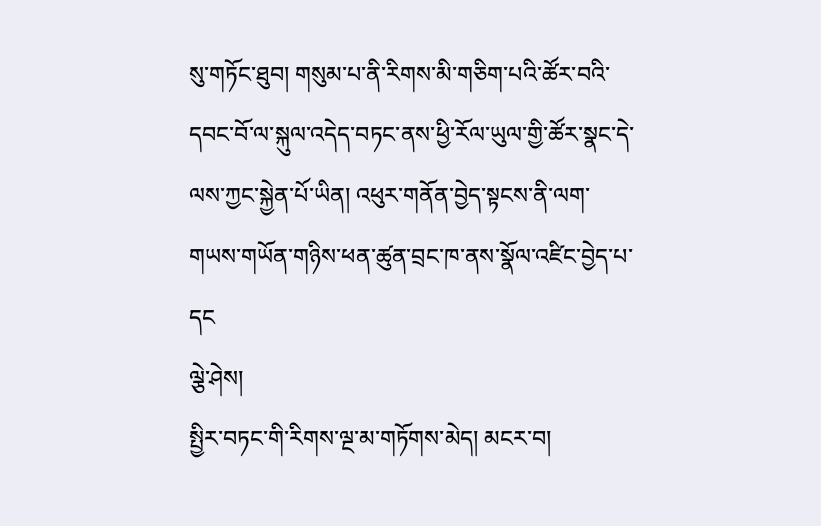སུ་གཏོང་ཐུབ། གསུམ་པ་ནི་རིགས་མི་གཅིག་པའི་ཚོར་བའི་དབང་བོ་ལ་སྐུལ་འདེད་བཏང་ནས་ཕྱི་རོལ་ཡུལ་གྱི་ཚོར་སྣང་དེ་ལས་ཀྱང་སྐྱེན་པོ་ཡིན། འཕུར་གནོན་བྱེད་སྟངས་ནི་ལག་གཡས་གཡོན་གཉིས་ཕན་ཚུན་བྲང་ཁ་ནས་སྣོལ་འཛིང་བྱེད་པ་དང
ལྕེ་ཤེས།
སྤྱིར་བཏང་གི་རིགས་ལྔ་མ་གཏོགས་མེད། མངར་བ།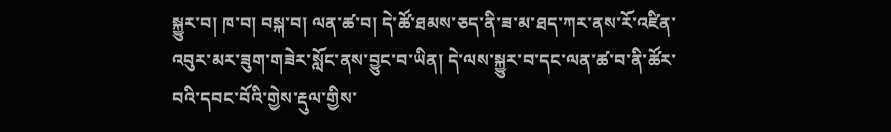སྐྱུར་བ། ཁ་བ། བསྐ་བ། ལན་ཚ་བ། དེ་ཚོ་ཐམས་ཅད་ནི་ཟ་མ་ཐད་ཀར་ནས་རོ་འཛིན་འབུར་མར་ཟུག་གཟེར་སློང་ནས་བྱུང་བ་ཡིན། དེ་ལས་སྐྱུར་བ་དང་ལན་ཚ་བ་ནི་ཚོར་བའི་དབང་བོའི་གྱེས་རྡུལ་གྱིས་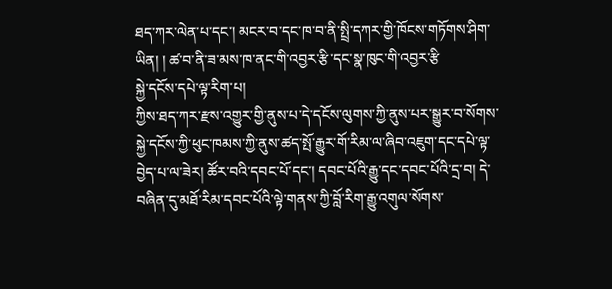ཐད་ཀར་ལེན་པ་དང་། མངར་བ་དང་ཁ་བ་ནི་སྤྲི་དཀར་གྱི་ཁོངས་གཏོགས་ཤིག་ཡིན། ། ཚ་བ་ནི་ཟ་མས་ཁ་ནང་གི་འབྱར་རྩི་དང་སྣ་ཁུང་གི་འབྱར་རྩི
སྐྱེ་དངོས་དཔེ་ལྟ་རིག་པ།
ཀྱིས་ཐད་ཀར་རྫས་འགྱུར་གྱི་ནུས་པ་དེ་དངོས་ལུགས་ཀྱི་ནུས་པར་སྒྱུར་བ་སོགས་སྐྱེ་དངོས་ཀྱི་ཕུང་ཁམས་ཀྱི་ནུས་ཚད་སྤོ་རྒྱུར་གོ་རིམ་ལ་ཞིབ་འཇུག་དང་དཔེ་ལྟ་བྱེད་པ་ལ་ཟེར། ཚོར་བའི་དབང་པོ་དང་། དབང་པོའི་རྒྱུ་དང་དབང་པོའི་དྲ་བ། དེ་བཞིན་དུ་མཐོ་རིམ་དབང་པོའི་ལྟེ་གནས་ཀྱི་བློ་རིག་རྒྱུ་འགུལ་སོགས་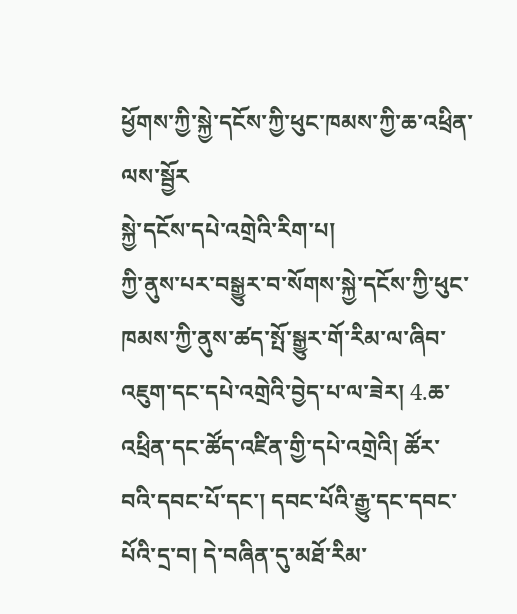ཕྱོགས་ཀྱི་སྐྱེ་དངོས་ཀྱི་ཕུང་ཁམས་ཀྱི་ཆ་འཕྲིན་ལས་སྦྱོར
སྐྱེ་དངོས་དཔེ་འགྲེའི་རིག་པ།
ཀྱི་ནུས་པར་བསྒྱུར་བ་སོགས་སྐྱེ་དངོས་ཀྱི་ཕུང་ཁམས་ཀྱི་ནུས་ཚད་སྤོ་སྒྱུར་གོ་རིམ་ལ་ཞིབ་འཇུག་དང་དཔེ་འགྲེའི་བྱེད་པ་ལ་ཟེར། 4.ཆ་འཕྲིན་དང་ཚོད་འཛིན་གྱི་དཔེ་འགྲེའི། ཚོར་བའི་དབང་པོ་དང་། དབང་པོའི་རྒྱུ་དང་དབང་པོའི་དྲ་བ། དེ་བཞིན་དུ་མཐོ་རིམ་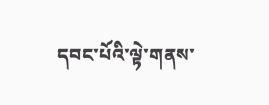དབང་པོའི་ལྟེ་གནས་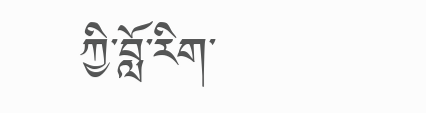ཀྱི་བློ་རིག་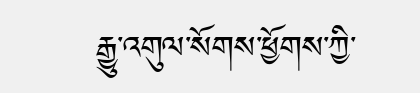རྒྱུ་འགུལ་སོགས་ཕྱོགས་ཀྱི་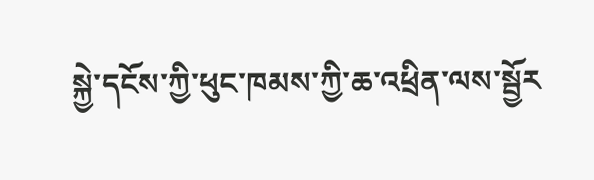སྐྱེ་དངོས་ཀྱི་ཕུང་ཁམས་ཀྱི་ཆ་འཕྲིན་ལས་སྦྱོར